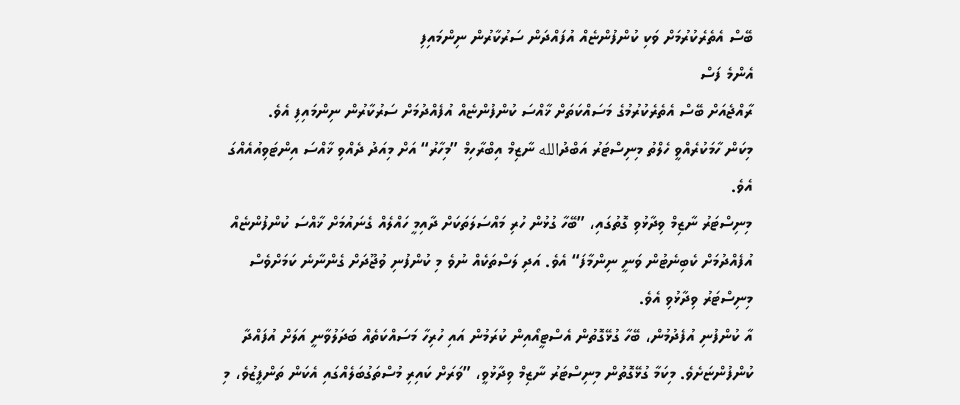ބޭސް އެތެރެކުރުމަށް ވަކި ކުންފުންޏެއް އުފައްދަން ސަރުކާރުން ނިންމައިފި
އެންމެ ފަސް
ރާއްޖެއަށް ބޭސް އެތެރެކުރުމުގެ މަސައްކަތަށް ޚާއްސަ ކުންފުންޏެއް އުފެއްދުމަށް ސަރުކާރުން ނިންމައިފި އެވެ.
މިކަން ހާމަކުރެއްވީ ހެލްތު މިނިސްޓަރު އަބްދުالله ނާޒިމް އިބްރާހިމް ”މިހާރު“ އަށް މިއަދު ދެއްވި ޚާއްސަ އިންޓަވިއުއެއްގަ އެވެ.
މިނިސްޓަރު ނާޒިމް ވިދާޅުވި ގޮތުގައި، ”ބޭހާ ގުޅުން ހުރި މައްސަލަތަކަށް ދާއިމީ ހައްލެއް ގެނައުމަށް ޚާއްސަ ކުންފުންޏެއް އުފެއްދުމަށް ކެބިނެޓުން ވަނީ ނިންމާފަ“ އެވެ. އަދި ލަސްތަކެއް ނުވެ މި ކުންފުނި ވުޖޫދަށް ގެންނާނެ ކަމަށްވެސް މިނިސްޓަރު ވިދާޅުވި އެވެ.
އާ ކުންފުނި އުފެދުމުން، ބޭހާ ގުޅޭގޮތުން އެސްޓީއޯއިން ކުރަމުން އައި ހުރިހާ މަސައްކަތެއް ބަދަލުވާނީ އަލަށް އުފައްދާ ކުންފުންޏަށެވެ. މިކަމާ ގުޅޭގޮތުން މިނިސްޓަރު ނާޒިމް ވިދާޅުވީ، ”ވަރަށް ކައިރި މުސްތަގުބަލެއްގައި އެކަން ތަންފީޒުވެ، މި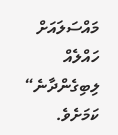މައްސަލައަށް ހައްލެއް ލިބިގެންދާނެ“ ކަމަށެވެ.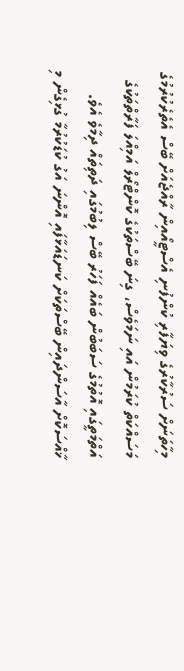މިހާތަނަށް ސަރުކާރުގެ ވިޔަފާރި ކުންފުނި އެސްޓީއޯއިން ރާއްޖެއަށް ބޭސް އެތެރެކުރުމުގެ މަސައްކަތް ކުރަމުން އައި ނަމަވެސް، ގިނަ ބޭސްތަކުގެ ކޮންޓްރޯލް އަމިއްލަ ފަރާތްތަކުގެ އަތްމަތީގައި އޮތުމުގެ ސަބަބުން ބައެއް ފަހަރު ބޭސް ލިބުމުގައި ދަތިތައް ދިމާވެ އެވެ. ޚާއްސަކޮށް އާސަންދައިން ބޭސްތަކަށް ކަނޑައަޅާފައި އޮންނަ އަގު ކުޑަކުރުމާ ގުޅިގެން މި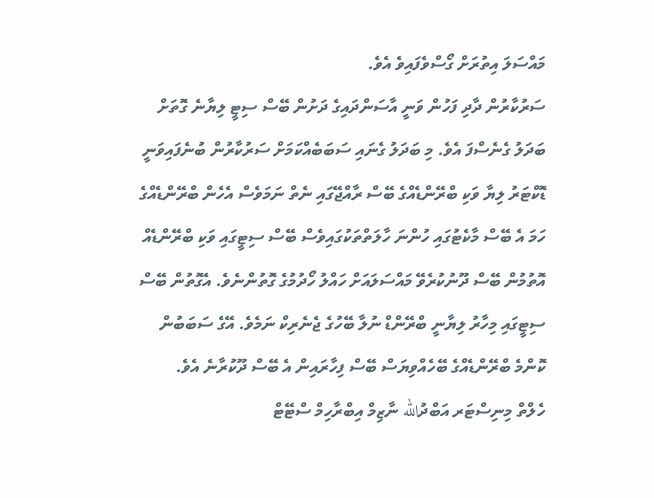މައްސަލަ އިތުރަށް ގޯސްވެފައިވެ އެވެ.
ސަރުކާރުން ދާދި ފަހުން ވަނީ އާސަންދައިގެ ދަށުން ބޭސް ސިޓީ ލިޔާނެ ގޮތަށް ބަދަލު ގެނެސްފަ އެވެ. މި ބަދަލު ގެނައި ސަބަބެއްކަމަށް ސަރުކާރުން ބުނެފައިވަނީ ޑޮކްޓަރު ލިޔާ ވަކި ބްރޭންޑެއްގެ ބޭސް ރާއްޖޭގައި ނެތް ނަމަވެސް އެހެން ބްރޭންޑެއްގެ ހަމަ އެ ބޭސް މާކެޓުގައި ހުންނަ ހާލަތްތަކުގައިވެސް ބޭސް ސިޓީގައި ވަކި ބްރޭންޑެއް އޮތުމުން ބޭސް ދޫނުކުރެވޭ މައްސަލައަށް ހައްލު ހޯދުމުގެ ގޮތުންނެވެ. އެގޮތުން ބޭސް ސިޓީގައި މިހާރު ލިޔާނީ ބްރޭންޑް ނުލާ ބޭހުގެ ޖެނެރިކް ނަމެވެ. އޭގެ ސަބަބުން ކޮންމެ ބްރޭންޑެއްގެ ބޭހެއްވިޔަސް ބޭސް ފިހާރައިން އެ ބޭސް ދޫކުރާނެ އެވެ.
ހެލްތް މިނިސްޓަރ އަބްދުالله ނާޒިމް އިބްރާހިމް ސްޓޭޓް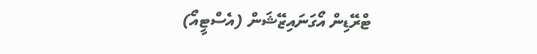ޓްރޭޑިން އޯގަނައިޒޭޝަން (އެސްޓީއޯ)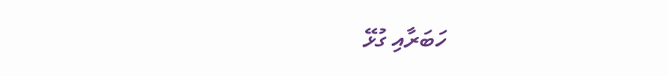ހަބަރާއި ގުޅޭ